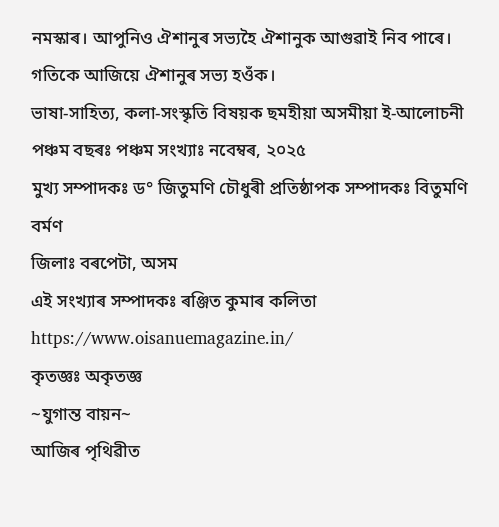নমস্কাৰ। আপুনিও ঐশানুৰ সভ্যহৈ ঐশানুক আগুৱাই নিব পাৰে। গতিকে আজিয়ে ঐশানুৰ সভ্য হওঁক।
ভাষা-সাহিত্য, কলা-সংস্কৃতি বিষয়ক ছমহীয়া অসমীয়া ই-আলোচনী
পঞ্চম বছৰঃ পঞ্চম সংখ্যাঃ নবেম্বৰ, ২০২৫
মুখ্য সম্পাদকঃ ড° জিতুমণি চৌধুৰী প্ৰতিষ্ঠাপক সম্পাদকঃ বিতুমণি বৰ্মণ
জিলাঃ বৰপেটা, অসম
এই সংখ্যাৰ সম্পাদকঃ ৰঞ্জিত কুমাৰ কলিতা
https://www.oisanuemagazine.in/
কৃতজ্ঞঃ অকৃতজ্ঞ
~যুগান্ত বায়ন~
আজিৰ পৃথিৱীত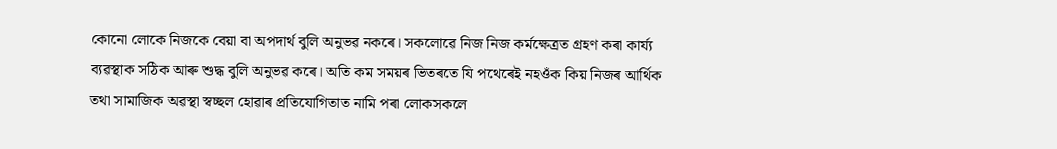কোনো লোকে নিজকে বেয়া বা অপদাৰ্থ বুলি অনুভৱ নকৰে। সকলোৱে নিজ নিজ কৰ্মক্ষেত্ৰত গ্ৰহণ কৰা কাৰ্য্য ব্যৱস্থাক সঠিক আৰু শুদ্ধ বুলি অনুভৱ কৰে। অতি কম সময়ৰ ভিতৰতে যি পথেৰেই নহওঁক কিয় নিজৰ আৰ্থিক তথা সামাজিক অৱস্থা স্বচ্ছল হোৱাৰ প্ৰতিযোগিতাত নামি পৰা লোকসকলে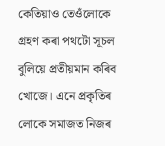কেতিয়াও তেওঁলোকে গ্ৰহণ কৰা পথটো সূচল বুলিয়ে প্ৰতীয়মান কৰিব খোজে। এনে প্ৰকৃতিৰ লোকে সমাজত নিজৰ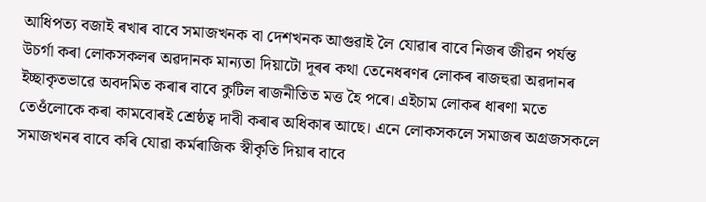আধিপত্য বজাই ৰখাৰ বাবে সমাজখনক বা দেশখনক আগুৱাই লৈ যোৱাৰ বাবে নিজৰ জীৱন পৰ্যন্ত উচৰ্গা কৰা লোকসকলৰ অৱদানক মান্যতা দিয়াটো দূৰৰ কথা তেনেধৰণৰ লোকৰ ৰাজহুৱা অৱদানৰ ইচ্ছাকৃতভাৱে অবদমিত কৰাৰ বাবে কুটিল ৰাজনীতিত মত্ত হৈ পৰে। এইচাম লোকৰ ধাৰণা মতে তেওঁলোকে কৰা কামবোৰই শ্ৰেষ্ঠত্ব দাবী কৰাৰ অধিকাৰ আছে। এনে লোকসকলে সমাজৰ অগ্ৰজসকলে সমাজখনৰ বাবে কৰি যোৱা কৰ্মৰাজিক স্বীকৃতি দিয়াৰ বাবে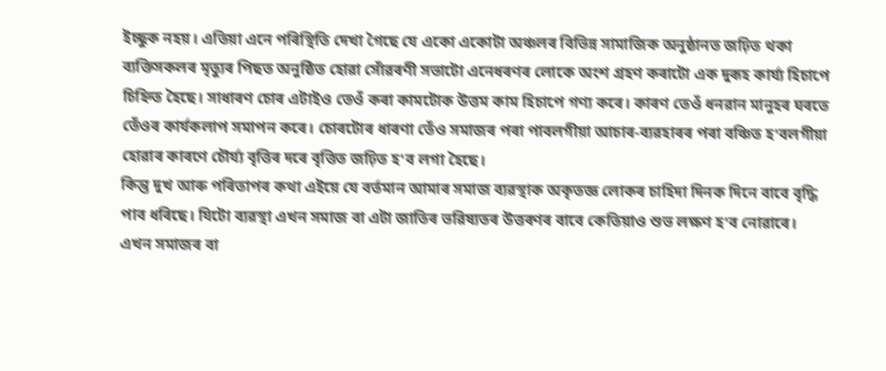ইচ্ছুক নহয়। এতিয়া এনে পৰিস্থিতি দেখা গৈছে যে একো একোটা অঞ্চলৰ বিভিন্ন সামাজিক অনুষ্ঠানত জঢ়িত থকা ব্যক্তিসকলৰ মৃত্যুৰ পিছত অনুষ্ঠিত হোৱা সোঁৱৰণী সভাটো এনেধৰণৰ লোকে অংশ গ্ৰহণ কৰাটো এক দুৰূহ কাৰ্য্য হিচাপে চিহ্নিত হৈছে। সাধাৰণ চোৰ এটাইও তেওঁ কৰা কামটোক উত্তম কাম হিচাপে গণ্য কৰে। কাৰণ তেওঁ ধনৱান মানুহৰ ঘৰতে তেঁওৰ কাৰ্যকলাপ সমাপন কৰে। চোৰটোৰ ধাৰণা তেঁও সমাজৰ পৰা পাবলগীয়া আচাৰ-ব্যৱহাৰৰ পৰা বঞ্চিত হ'বলগীয়া হোৱাৰ কাৰণে চৌর্য্য বৃত্তিৰ দৰে বৃত্তিত জঢ়িত হ'ব লগা হৈছে।
কিন্তু দুখ আৰু পৰিতাপৰ কথা এইয়ে যে বৰ্তমান আমাৰ সমাজ ব্যৱস্থাক অকৃতজ্ঞ লোকৰ চাহিদা দিনক দিনে বাবে বৃদ্ধি পাব ধৰিছে। যিটো ব্যৱস্থা এখন সমাজ বা এটা জাতিৰ ভৱিষ্যতৰ উত্তৰণৰ বাবে কেতিয়াও শুভ লক্ষণ হ'ব নোৱাৰে। এখন সমাজৰ বা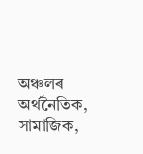অঞ্চলৰ অৰ্থনৈতিক, সামাজিক,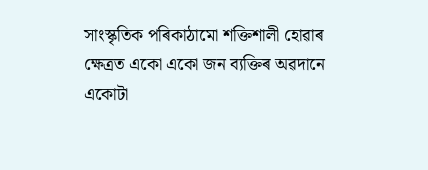সাংস্কৃতিক পৰিকাঠামো শক্তিশালী হোৱাৰ ক্ষেত্ৰত একো একো জন ব্যক্তিৰ অৱদানে একোটা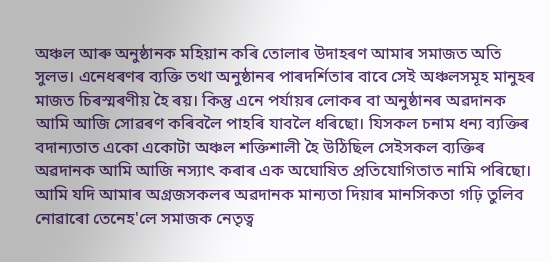অঞ্চল আৰু অনুষ্ঠানক মহিয়ান কৰি তোলাৰ উদাহৰণ আমাৰ সমাজত অতি সুলভ। এনেধৰণৰ ব্যক্তি তথা অনুষ্ঠানৰ পাৰদৰ্শিতাৰ বাবে সেই অঞ্চলসমূহ মানুহৰ মাজত চিৰস্মৰণীয় হৈ ৰয়। কিন্তু এনে পৰ্যায়ৰ লোকৰ বা অনুষ্ঠানৰ অৱদানক আমি আজি সোৱৰণ কৰিবলৈ পাহৰি যাবলৈ ধৰিছো। যিসকল চনাম ধন্য ব্যক্তিৰ বদান্যতাত একো একোটা অঞ্চল শক্তিশালী হৈ উঠিছিল সেইসকল ব্যক্তিৰ অৱদানক আমি আজি নস্যাৎ কৰাৰ এক অঘোষিত প্ৰতিযোগিতাত নামি পৰিছো। আমি যদি আমাৰ অগ্ৰজসকলৰ অৱদানক মান্যতা দিয়াৰ মানসিকতা গঢ়ি তুলিব নোৱাৰো তেনেহ'লে সমাজক নেতৃত্ব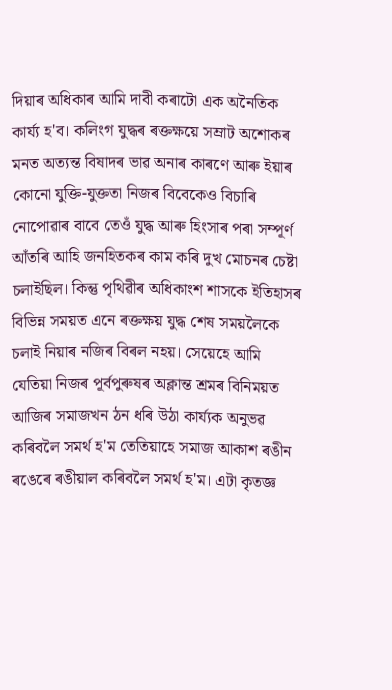দিয়াৰ অধিকাৰ আমি দাবী কৰাটো এক অনৈতিক কাৰ্য্য হ'ব। কলিংগ যুদ্ধৰ ৰক্তক্ষয়ে সম্ৰাট অশোকৰ মনত অত্যন্ত বিষাদৰ ভাৱ অনাৰ কাৰণে আৰু ইয়াৰ কোনো যুক্তি-যুক্ততা নিজৰ বিবেকেও বিচাৰি নোপোৱাৰ বাবে তেওঁ যুদ্ধ আৰু হিংসাৰ পৰা সম্পূৰ্ণ আঁতৰি আহি জনহিতকৰ কাম কৰি দুখ মোচনৰ চেষ্টা চলাইছিল। কিন্তু পৃথিৱীৰ অধিকাংশ শাসকে ইতিহাসৰ বিভিন্ন সময়ত এনে ৰক্তক্ষয় যুদ্ধ শেষ সময়লৈকে চলাই নিয়াৰ নজিৰ বিৰল নহয়। সেয়েহে আমি যেতিয়া নিজৰ পূৰ্বপুৰুষৰ অক্লান্ত শ্ৰমৰ বিনিময়ত আজিৰ সমাজখন ঠন ধৰি উঠা কাৰ্য্যক অনুভৱ কৰিবলৈ সমৰ্থ হ'ম তেতিয়াহে সমাজ আকাশ ৰঙীন ৰঙেৰে ৰঙীয়াল কৰিবলৈ সমৰ্থ হ'ম। এটা কৃতজ্ঞ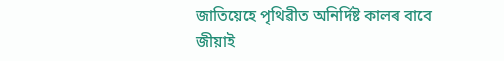জাতিয়েহে পৃথিৱীত অনিৰ্দিষ্ট কালৰ বাবে জীয়াই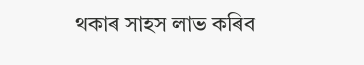থকাৰ সাহস লাভ কৰিব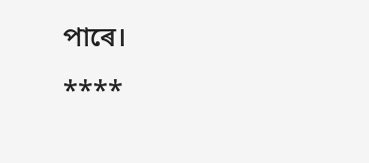পাৰে।
****